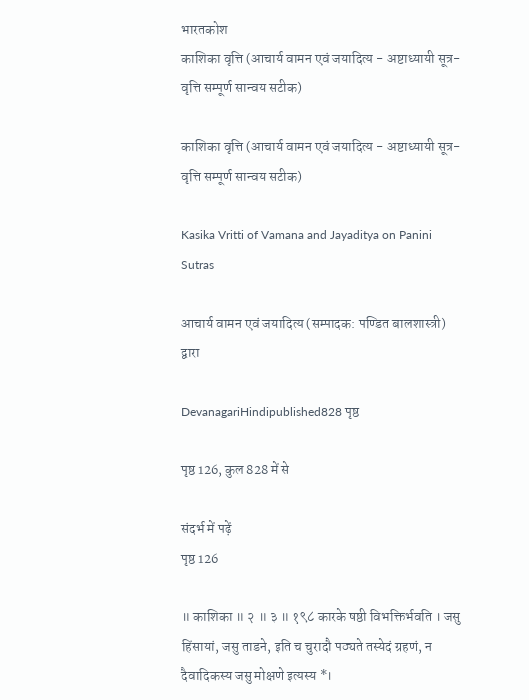भारतकोश
काशिका वृत्ति (आचार्य वामन एवं जयादित्य - अष्टाध्यायी सूत्र-वृत्ति सम्पूर्ण सान्वय सटीक)

काशिका वृत्ति (आचार्य वामन एवं जयादित्य - अष्टाध्यायी सूत्र-वृत्ति सम्पूर्ण सान्वय सटीक)

Kasika Vritti of Vamana and Jayaditya on Panini Sutras

आचार्य वामन एवं जयादित्य (सम्पादक: पण्डित बालशास्त्री) द्वारा

DevanagariHindipublished828 पृष्ठ

पृष्ठ 126, कुल 828 में से

संदर्भ में पढ़ें
पृष्ठ 126

॥ काशिका ॥ २ ॥ ३ ॥ १९८ कारके षष्ठी विभक्तिर्भवति । जसु हिंसायां, जसु ताडने, इति च चुरादौ पठ्यते तस्येदं ग्रहणं, न दैवादिकस्य जसु मोक्षणे इत्यस्य *।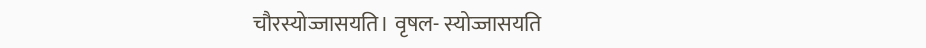चौरस्योज्जासयति। वृषल- स्योज्जासयति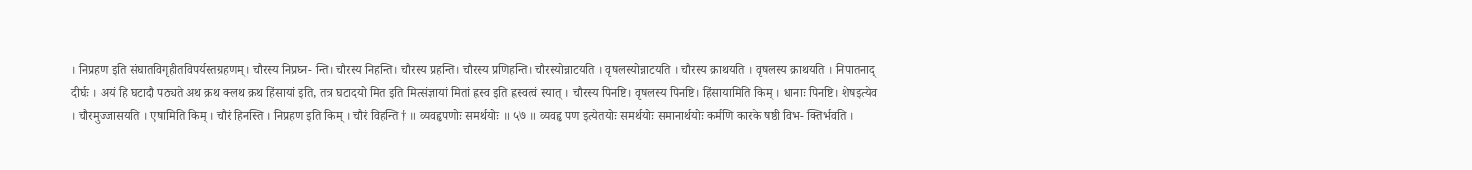। निप्रहण इति संघातविगृहीतविपर्यस्तग्रहणम्। चौरस्य निप्रघ्न- न्ति। चौरस्य निहन्ति। चौरस्य प्रहन्ति। चौरस्य प्रणिहन्ति। चौरस्योन्नाटयति । वृषलस्योन्नाटयति । चौरस्य क्राथयति । वृषलस्य क्राथयति । निपातनाद् दीर्घः । अयं हि घटादौ पठ्यते अथ क्रथ क्लथ क्रथ हिंसायां इति, तत्र घटादयो मित इति मित्संज्ञायां मितां ह्रस्व इति ह्रस्वत्वं स्यात् । चौरस्य पिनष्टि। वृषलस्य पिनष्टि। हिंसायामिति किम् । धानाः पिनष्टि। शेषइत्येव । चौरमुज्जासयति । एषामिति किम् । चौरं हिनस्ति । निप्रहण इति किम् । चौरं विहन्ति † ॥ व्यवहृपणोः समर्थयोः ॥ ५७ ॥ व्यवहृ पण इत्येतयोः समर्थयोः समानार्थयोः कर्मणि कारके षष्ठी विभ- क्तिर्भवति ।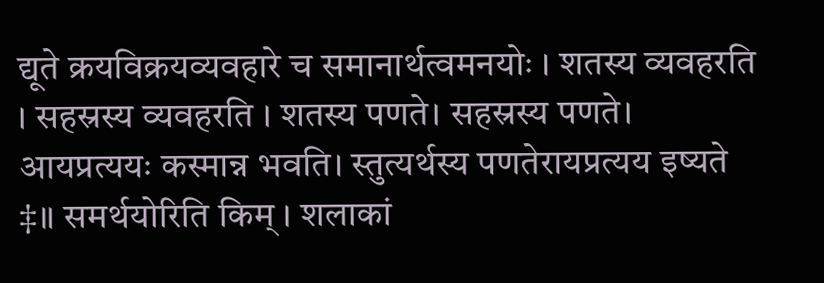द्यूते क्रयविक्रयव्यवहारे च समानार्थत्वमनयोः । शतस्य व्यवहरति । सहस्रस्य व्यवहरति । शतस्य पणते। सहस्रस्य पणते। आयप्रत्ययः कस्मान्न भवति। स्तुत्यर्थस्य पणतेरायप्रत्यय इष्यते ‡॥ समर्थयोरिति किम् । शलाकां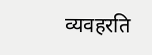व्यवहरति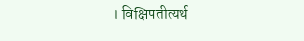। विक्षिपतीत्यर्थ